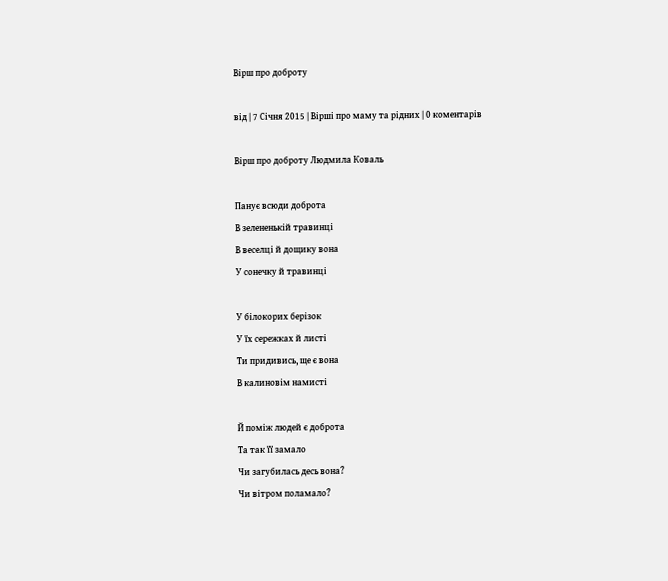Вірш про доброту

від | 7 Січня 2015 | Вірші про маму та рідних | 0 коментарів

Вірш про доброту Людмила Коваль

Панує всюди доброта
В зелененькій травинці
В веселці й дощику вона
У сонечку й травинці

У білокорих берізок
У їх сережках й листі
Ти придивись, ще є вона
В калиновім намисті

Й поміж людей є доброта
Та так її замало
Чи загубилась десь вона?
Чи вітром поламало?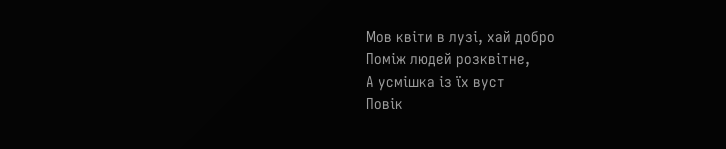Мов квіти в лузі, хай добро
Поміж людей розквітне,
А усмішка із їх вуст
Повік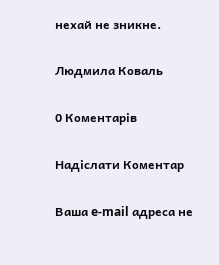нехай не зникне.

Людмила Коваль

0 Коментарів

Надіслати Коментар

Ваша e-mail адреса не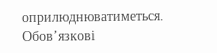оприлюднюватиметься. Обов’язкові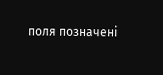поля позначені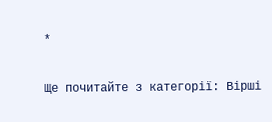*

Ще почитайте з категорії: Вірші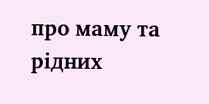про маму та рідних